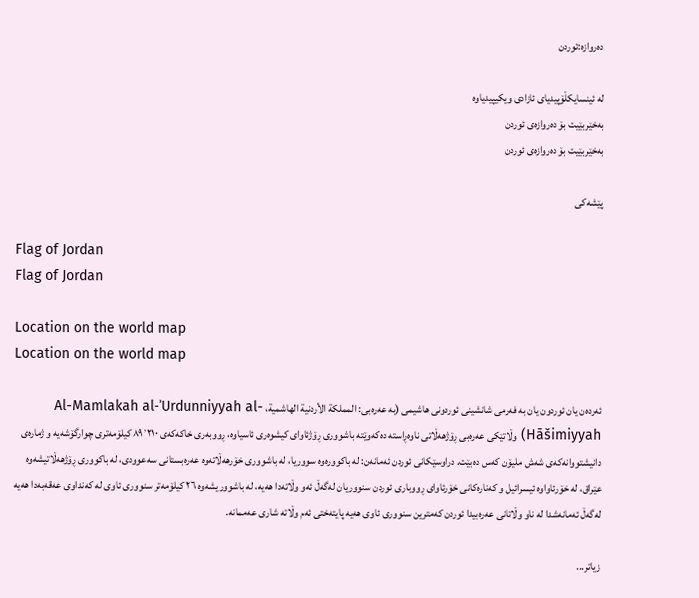دەروازە:ئوردن

لە ئینسایکڵۆپیدیای ئازادی ویکیپیدیاوە
بەخێربێیت بۆ دەروازەی ئوردن
بەخێربێیت بۆ دەروازەی ئوردن

پێشەکی

Flag of Jordan
Flag of Jordan

Location on the world map
Location on the world map

ئەردەن یان ئوردون یان بە فەرمی شانشینی ئوردونی ھاشیمی (بە عەرەبی: المملکة الأردنية الهاشمية، Al-Mamlakah al-ʾUrdunniyyah al-Hāšimiyyah) وڵاتێکی عەرەبی ڕۆژھەڵاتی ناوەڕاستە دەکەوێتە باشووری ڕۆژئاوای کیشوەری ئاسیاوە، ڕووبەری خاکەکەی ٨٩٬٢١٠ کیلۆمەتری چوارگۆشەیە و ژمارەی دانیشتووانەکەی شەش ملیۆن کەس دەبێت. دراوسێکانی ئوردن ئەمانەن: لە باکوورەوە سووریا، لە باشووری خۆرھەڵاتەوە عەرەبستانی سەعوودی، لە باکووری ڕۆژھەڵاتیشەوە عێراق، لە خۆرئاواوە ئیسرائیل و کەنارەکانی خۆرئاوای ڕووباری ئوردن سنووریان لەگەڵ ئەو وڵاتەدا ھەیە، لە باشووریشەوە ٢٦ کیلۆمەتر سنووری ئاوی لە کەنداوی عەقەبە‌دا ھەیە لەگەڵ ئەمانەشدا لە ناو وڵاتانی عەرەبیدا ئوردن کەمترین سنووری ئاوی ھەیە پایتەختی ئەم وڵاتە شاری عەممانە.

زیاتر...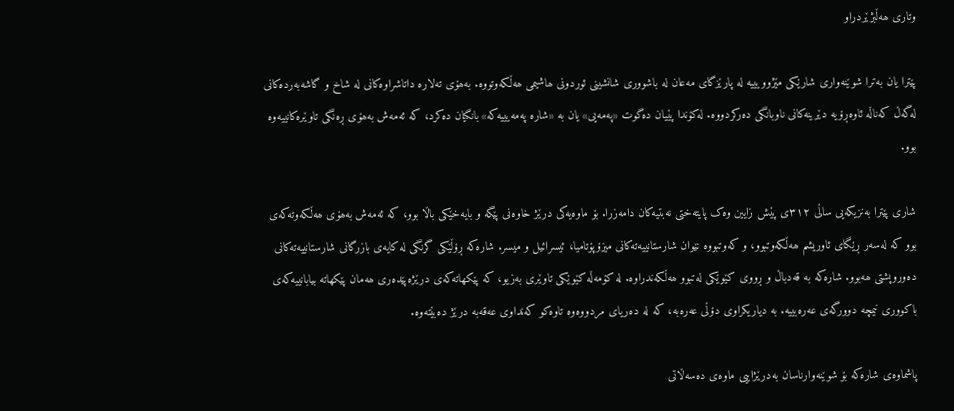وتاری ھەڵبژێردراو

پێترا یان بەترا شوێنەواری شارێکی مێژوویییە لە پارێزگای مەعان لە باشووری شانشینی ئوردونی ھاشیمی ھەڵکەوتووە. بەھۆی تەلارە داتاشراوەکانی لە شاخ و گاشەبەردەکانی لەگەڵ کەناڵە ئاوەڕۆیە دێرینەکانی ناوبانگی دەرکردووە. لەکۆندا پێیان دەگوت «پەمەیی» یان بە «شارە پەمەیییەکە» بانگیان دەکرد، کە ئەمەش بەھۆی ڕەنگی تاوێرەکانییەوە بوو.

شاری پێترا بەنزیکەیی ساڵی ٣١٢ی پێش زایین وەک پایتەختی نەبتیەکان دامەزرا. بۆ ماوەیەکی درێژ خاوەنی پێگە و بایەخێکی باڵا بوو، کە ئەمەش بەھۆی ھەڵکەوتەکەی بوو کە لەسەر ڕێگای ئاوریشم ھەڵکەوتبوو، و کەوتبووە نێوان شارستانییەتەکانی میزۆپۆتامیا، ئیسرائیل و میسر. شارەکە ڕۆڵێکی گرنگی لە کایەی بازرگانی شارستانییەتەکانی دەوروپشتی ھەبوو. شارەکە بە قەدباڵ و ڕووی کێوێکی لەتبوو ھەڵکەندراوە. لە کۆمەڵە کێوێکی تاوێری بەزیو، کە پێکھاتەکەی درێژەپێدەری ھەمان پێکھاتە بیابانییەکەی باکووری نیمچە دوورگەی عەرەبییە. بە دیاریکراوی دۆڵی عەرەبە، کە لە دەریای مردووەوە تاوەکو کەنداوی عەقەبە درێژ دەبێتەوە.

پاشماوەی شارەکە بۆ شوێنەوارناسان بەدرێژاییی ماوەی دەسەڵاتی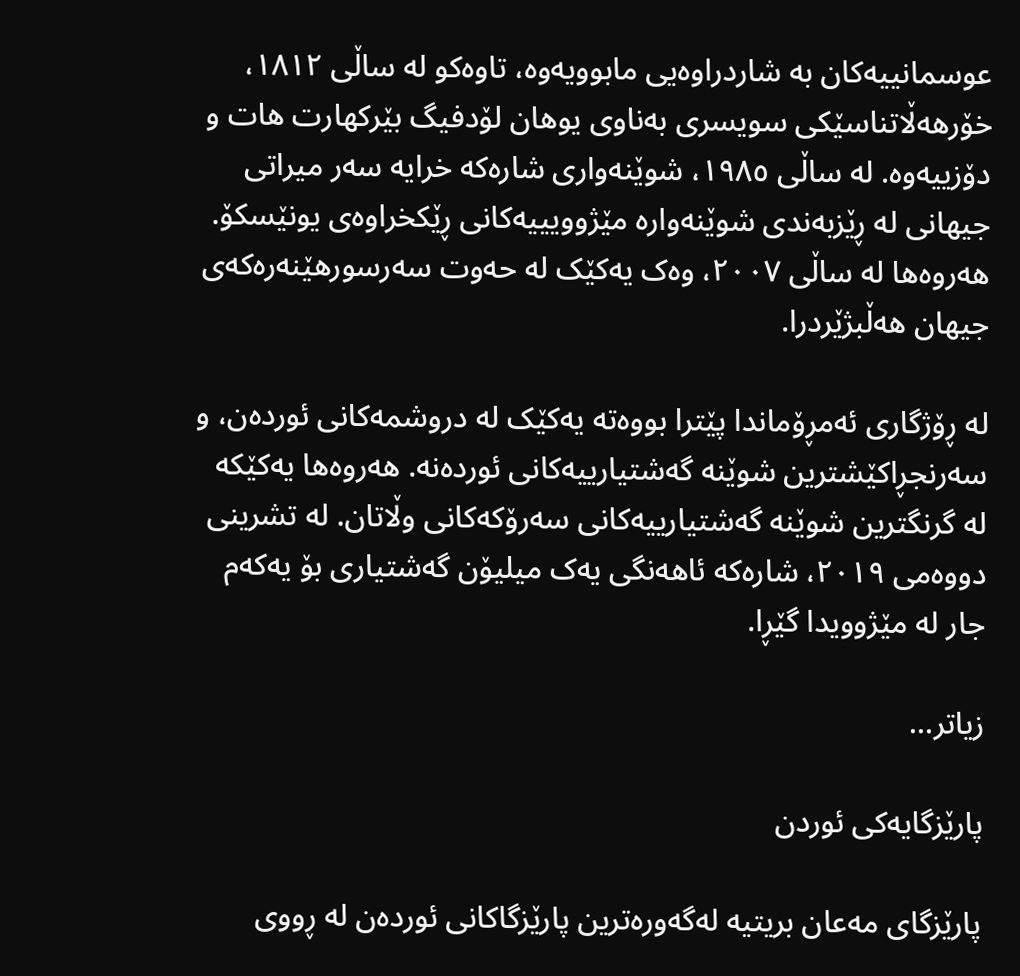عوسمانییەکان بە شاردراوەیی مابوویەوە، تاوەکو لە ساڵی ١٨١٢، خۆرھەڵاتناسێکی سویسری بەناوی یوھان لۆدفیگ بێرکھارت ھات و دۆزییەوە. لە ساڵی ١٩٨٥، شوێنەواری شارەکە خرایە سەر میراتی جیھانی لە ڕێزبەندی شوێنەوارە مێژوویییەکانی ڕێکخراوەی یونێسکۆ. ھەروەھا لە ساڵی ٢٠٠٧، وەک یەکێک لە حەوت سەرسورھێنەرەکەی جیھان ھەڵبژێردرا.

لە ڕۆژگاری ئەمڕۆماندا پێترا بووەتە یەکێک لە دروشمەکانی ئوردەن، و سەرنجڕاکێشترین شوێنە گەشتیارییەکانی ئوردەنە. ھەروەھا یەکێکە لە گرنگترین شوێنە گەشتیارییەکانی سەرۆکەکانی وڵاتان. لە تشرینی دووەمی ٢٠١٩، شارەکە ئاھەنگی یەک میلیۆن گەشتیاری بۆ یەکەم جار لە مێژوویدا گێڕا.

زیاتر...

پارێزگایەکی ئوردن

پارێزگای مەعان بریتیە لەگەورەترین پارێزگاکانی ئوردەن لە ڕووی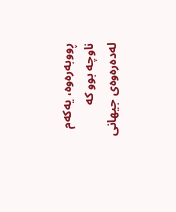ڕووبەرەوە، یەکەم ناوچە بوو کە لەدەرەوەی جیھانی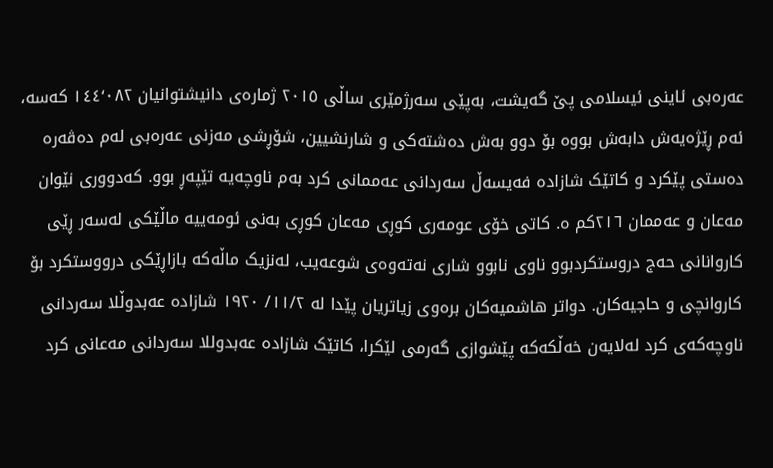عەرەبی ئاینی ئیسلامی پێ گەیشت، بەپێی سەرژمێری ساڵی ٢٠١٥ ژمارەی دانیشتوانیان ١٤٤٬٠٨٢ کەسە، ئەم ڕێژەیەش دابەش بووە بۆ دوو بەش دەشتەکی و شارنشیین، شۆڕشی مەزنی عەرەبی لەم دەڤەرە دەستی پێکرد و کاتێک شازادە فەیسەڵ سەردانی عەممانی کرد بەم ناوچەیە تێپەڕ بوو. کەدووری نێوان مەعان و عەممان ٢١٦کم ە. کاتی خۆی عومەری کوڕی مەعان کوڕی بەنی ئومەییە ماڵێکی لەسەر ڕێی کاروانانی حەج دروستکردبوو ناوی نابوو شاری نەتەوەی شوعەیب، لەنزیک ماڵەکە بازاڕێکی درووستکرد بۆ کاروانچی و حاجیەکان. دواتر ھاشمیەکان برەوی زیاتریان پێدا لە ١١/٢/ ١٩٢٠ شازادە عەبدوڵلا سەردانی ناوچەکەی کرد لەلایەن خەڵکەکە پێشوازی گەرمی لێکرا، کاتێک شازادە عەبدوللا سەردانی مەعانی کرد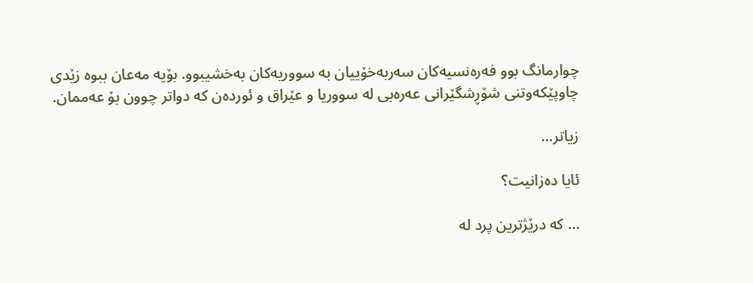چوارمانگ بوو فەرەنسیەکان سەربەخۆییان بە سووریەکان بەخشیبوو. بۆیە مەعان ببوە زێدی چاوپێکەوتنی شۆڕشگێرانی عەرەبی لە سووریا و عێراق و ئوردەن کە دواتر چوون بۆ عەممان.

زیاتر...

ئایا دەزانیت؟

... کە درێژترین پرد لە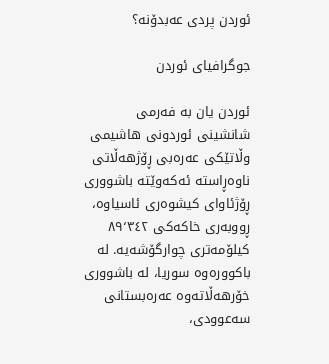ئوردن پردی عەبدۆنە؟

جوگرافیای ئوردن

ئوردن یان بە فەرمی شانشینی ئوردونی ھاشیمی وڵاتێکی عەرەبی ڕۆژھەڵاتی ناوەڕاستە ئەکەوێتە باشووری ڕۆژئاوای کیشوەری ئاسیاوە، ڕووبەری خاکەکی ٨٩٬٣٤٢ کیلۆمەتری چوارگۆشەیە. لە باکوورەوە سوریا، لە باشووری خۆرھەڵاتەوە عەرەبستانی سەعوودی،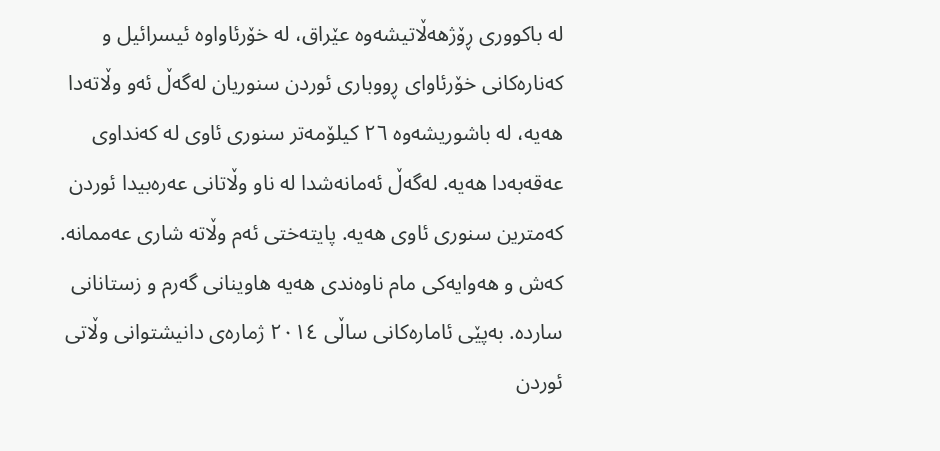لە باکووری ڕۆژھەڵاتیشەوە عێراق، لە خۆرئاواوە ئیسرائیل و کەنارەکانی خۆرئاوای ڕووباری ئوردن سنوریان لەگەڵ ئەو وڵاتەدا ھەیە، لە باشوریشەوە ٢٦ کیلۆمەتر سنوری ئاوی لە کەنداوی عەقەبەدا ھەیە. لەگەڵ ئەمانەشدا لە ناو وڵاتانی عەرەبیدا ئوردن کەمترین سنوری ئاوی ھەیە. پایتەختی ئەم وڵاتە شاری عەممانە. کەش و هەوایەکی مام ناوەندی هەیە هاوینانی گەرم و زستانانی ساردە. بەپێی ئامارەکانی ساڵی ٢٠١٤ ژمارەی دانیشتوانی وڵاتی ئوردن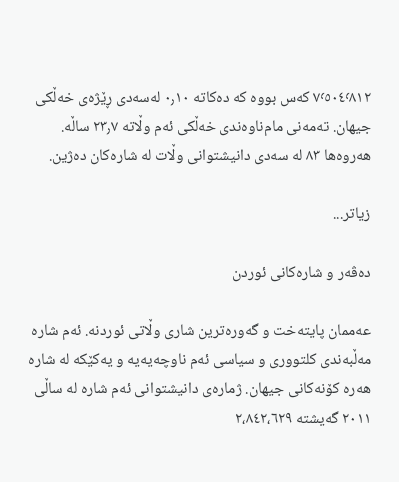٧٬٥٠٤٬٨١٢ کەس بووە کە دەکاتە ٠٫١٠ لەسەدی ڕێژەی خەڵکی جیھان. تەمەنی مام‌ناوەندی خەڵکی ئەم وڵاتە ٢٣٫٧ ساڵە. ھەروەھا ٨٣ لە سەدی دانیشتوانی وڵات لە شارەکان دەژین.

زیاتر...

دەڤەر و شارەکانی ئوردن

عەممان پایتەخت و گەورەترین شاری وڵاتی ئوردنە. ئەم شارە مەڵبەندی کلتووری و سیاسی ئەم ناوچەیەیە و یەکێکە لە شارە هەرە کۆنەکانی جیهان. ژمارەی دانیشتوانی ئەم شارە لە ساڵی ٢٠١١ گەیشتە ٢،٨٤٢،٦٢٩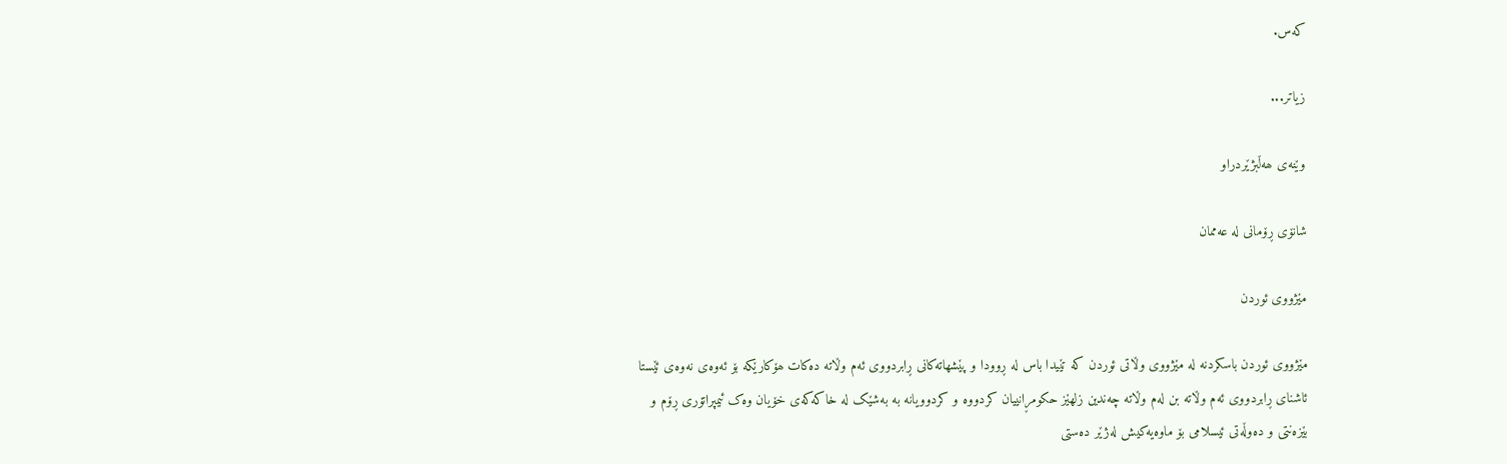کەس.

زیاتر...

وێنەی ھەڵبژێردراو

شانۆی ڕۆمانی لە عەممان

مێژووی ئوردن

مێژووی ئوردن باسکردنە لە مێژووی وڵاتی ئوردن کە تێیدا باس لە ڕوودا و پێشھاتەکانی ڕابردووی ئەم وڵاتە دەکات ھۆکارێکە بۆ ئەوەی نەوەی ئێستا ئاشنای ڕابردووی ئەم وڵاتە بن لەم وڵاتە چەندین زلھێز حکومڕانییان کردووە و کردوویانە بە بەشێک لە خاکەکەی خۆیان وەک ئیمپراتۆری ڕۆم و بێزەنتی و دەوڵەتی ئیسلامی بۆ ماوەیەکیش لەژێر دەستی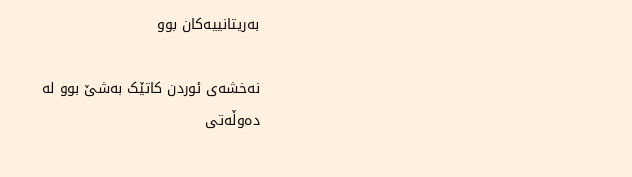بەریتانییەکان بوو

نەخشەی ئوردن کاتێک بەشێ بوو لە دەوڵەتی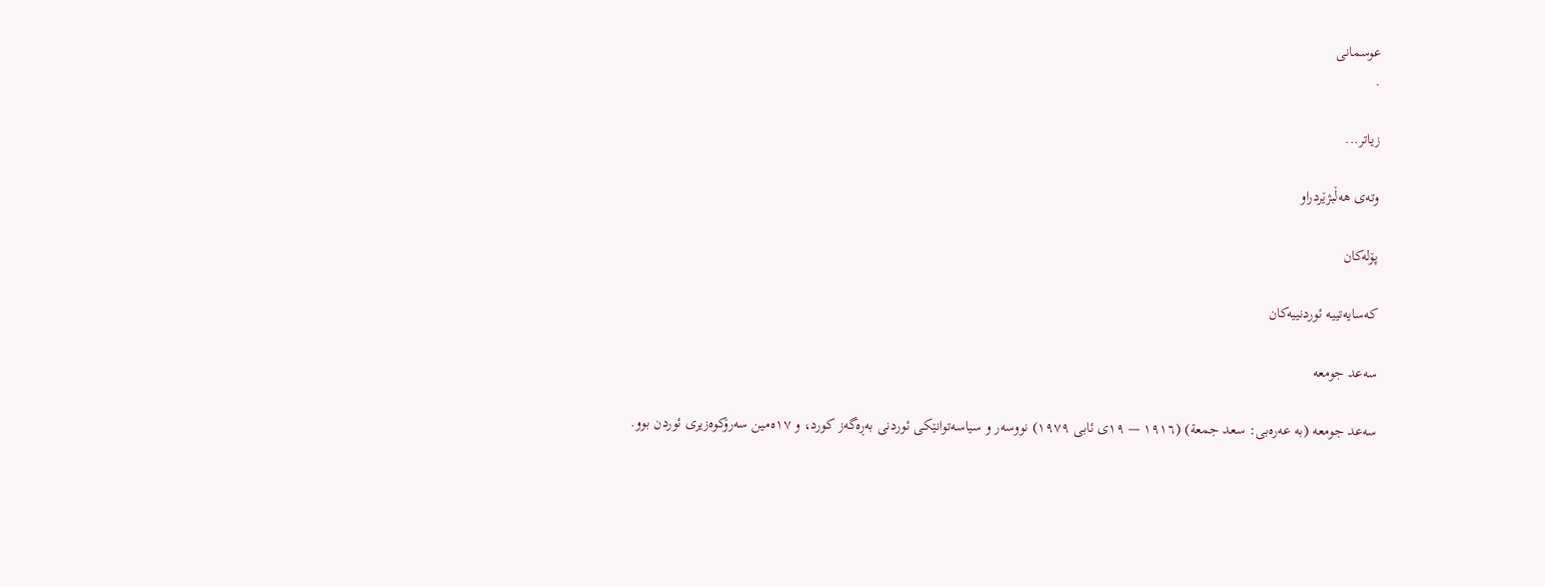عوسمانی
.

زیاتر...

وتەی ھەڵبژێردراو

پۆلەکان

کەسایەتییە ئوردنییەکان

سەعد جومعە

سەعد جومعە (بە عەرەبی: سعد جمعة) (١٩١٦ — ١٩ی ئابی ١٩٧٩) نووسەر و سیاسەتوانێکی ئوردنی بەڕەگەز کورد، و ١٧ەمین سەرۆکوەزیری ئوردن بوو.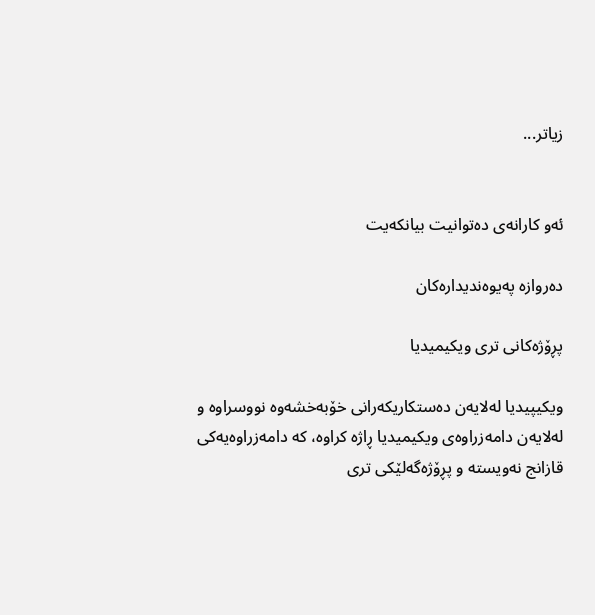زیاتر...


ئەو کارانەی دەتوانیت بیانکەیت

دەروازە پەیوەندیدارەکان

پڕۆژەکانی تری ویکیمیدیا

ویکیپیدیا لەلایەن دەستکاریکەرانی خۆبەخشەوە نووسراوە و لەلایەن دامەزراوەی ویکیمیدیا ڕاژە کراوە، کە دامەزراوەیەکی قازانج نەویستە و پڕۆژەگەلێکی تری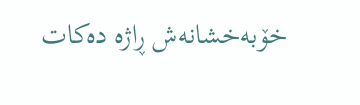خۆبەخشانەش ڕاژە دەکات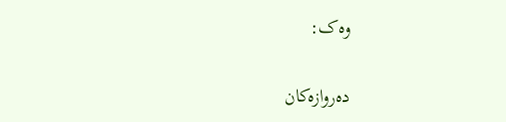وەک:

دەروازەکان